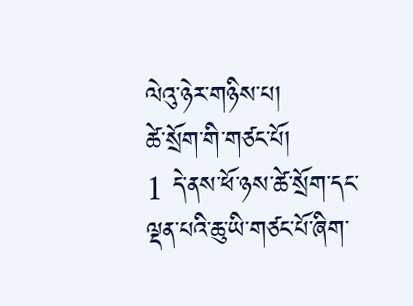ལེའུ་ཉེར་གཉིས་པ།
ཚེ་སྲོག་གི་གཙང་པོ།
1 དེ་ནས་ཕོ་ཉས་ཚེ་སྲོག་དང་ལྡན་པའི་ཆུ་ཡི་གཙང་པོ་ཞིག་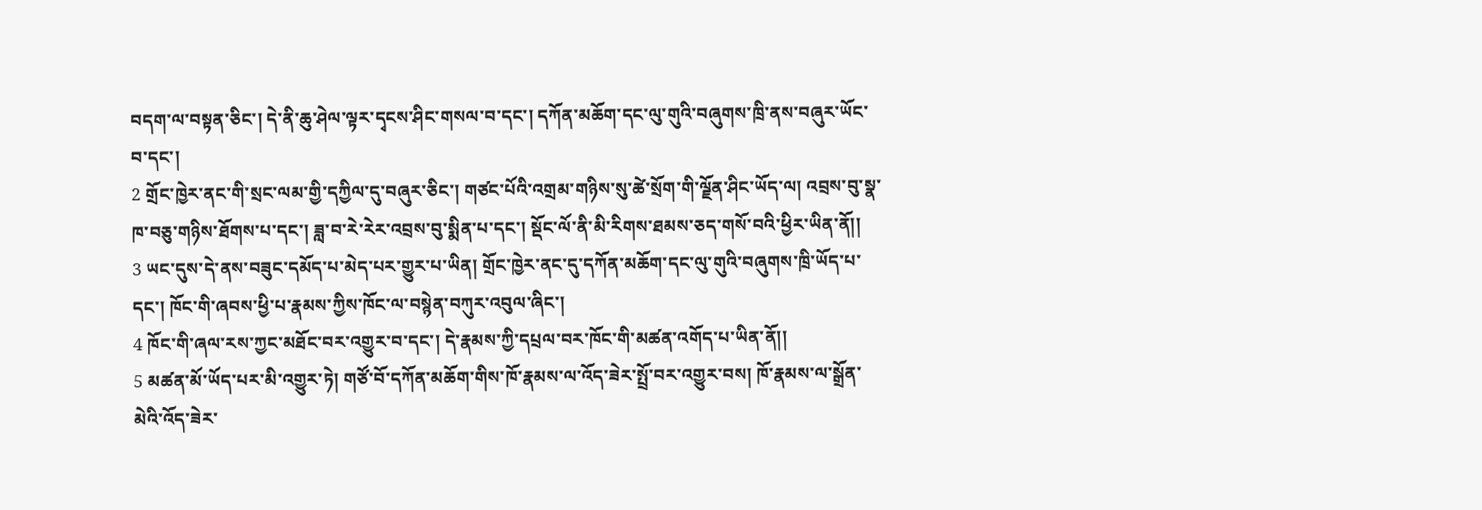བདག་ལ་བསྟན་ཅིང་། དེ་ནི་ཆུ་ཤེལ་ལྟར་དྭངས་ཤིང་གསལ་བ་དང་། དཀོན་མཆོག་དང་ལུ་གུའི་བཞུགས་ཁྲི་ནས་བཞུར་ཡོང་བ་དང་།
2 གྲོང་ཁྱེར་ནང་གི་སྲང་ལམ་གྱི་དཀྱིལ་དུ་བཞུར་ཅིང་། གཙང་པོའི་འགྲམ་གཉིས་སུ་ཚེ་སྲོག་གི་ལྗོན་ཤིང་ཡོད་ལ། འབྲས་བུ་སྣ་ཁ་བཅུ་གཉིས་ཐོགས་པ་དང་། ཟླ་བ་རེ་རེར་འབྲས་བུ་སྨིན་པ་དང་། སྡོང་ལོ་ནི་མི་རིགས་ཐམས་ཅད་གསོ་བའི་ཕྱིར་ཡིན་ནོ།།
3 ཡང་དུས་དེ་ནས་བཟུང་དམོད་པ་མེད་པར་གྱུར་པ་ཡིན། གྲོང་ཁྱེར་ནང་དུ་དཀོན་མཆོག་དང་ལུ་གུའི་བཞུགས་ཁྲི་ཡོད་པ་དང་། ཁོང་གི་ཞབས་ཕྱི་པ་རྣམས་ཀྱིས་ཁོང་ལ་བསྙེན་བཀུར་འབུལ་ཞིང་།
4 ཁོང་གི་ཞལ་རས་ཀྱང་མཐོང་བར་འགྱུར་བ་དང་། དེ་རྣམས་ཀྱི་དཔྲལ་བར་ཁོང་གི་མཚན་འགོད་པ་ཡིན་ནོ།།
5 མཚན་མོ་ཡོད་པར་མི་འགྱུར་ཏེ། གཙོ་བོ་དཀོན་མཆོག་གིས་ཁོ་རྣམས་ལ་འོད་ཟེར་སྤྲོ་བར་འགྱུར་བས། ཁོ་རྣམས་ལ་སྒྲོན་མེའི་འོད་ཟེར་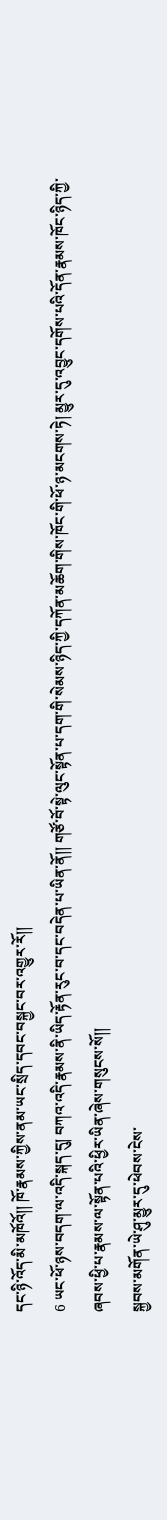དང་ཉི་འོད་མི་མཁོའོ།། ཁོ་རྣམས་ཀྱིས་ནམ་ཡང་སྲིད་དབང་བསྐྱང་བར་འགྱུར་རོ།།
6 ཡང་ཕོ་ཉས་བདག་ལ་འདི་སྐད་དུ། བཀའ་འདི་རྣམས་ནི་ཡིད་རྟོན་རུང་བ་དང་བདེན་པ་ཡིན་ནོ།། གཙོ་བོ་སྟེ་ལུང་སྟོན་པ་དག་གི་སེམས་ཉིད་ཀྱི་དཀོན་མཆོག་གིས་ཁོང་གི་ཕོ་ཉ་མངགས་ཏེ། མྱུར་དུ་འབྱུང་དགོས་པའི་དོན་རྣམས་ཁོང་ཉིད་ཀྱི་ཞབས་ཕྱི་པ་རྣམས་ལ་སྟོན་པའི་ཕྱིར་ཡིན་ཞེས་གསུངས་སོ།།
སྐྱབས་མགོན་ཡེ་ཤུ་མྱུར་དུ་ཕེབས་ངེས་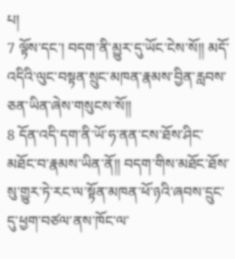པ།
7 ལྟོས་དང་། བདག་ནི་མྱུར་དུ་ཡོང་ངེས་སོ།། མདོ་འདིའི་ལུང་བསྟན་སྲུང་མཁན་རྣམས་བྱིན་རླབས་ཅན་ཡིན་ཞེས་གསུངས་སོ།།
8 དོན་འདི་དག་ནི་ཡོ་ཧ་ནན་ངས་ཐོས་ཤིང་མཐོང་བ་རྣམས་ཡིན་ནོ།། བདག་གིས་མཐོང་ཐོས་སུ་གྱུར་ཏེ་རང་ལ་སྟོན་མཁན་ཕོ་ཉའི་ཞབས་དྲུང་དུ་ཕྱག་བཙལ་ནས་ཁོང་ལ་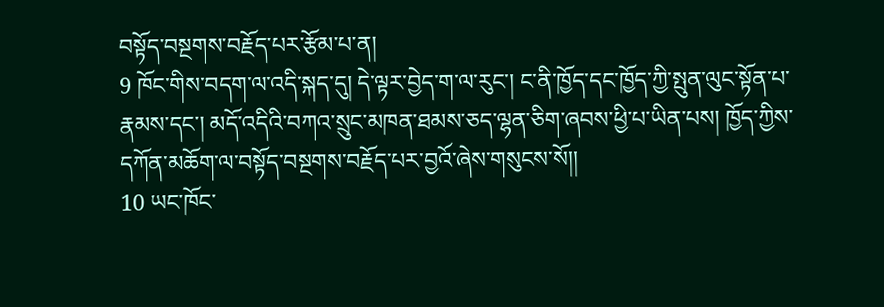བསྟོད་བསྔགས་བརྗོད་པར་རྩོམ་པ་ན།
9 ཁོང་གིས་བདག་ལ་འདི་སྐད་དུ། དེ་ལྟར་བྱེད་ག་ལ་རུང་། ང་ནི་ཁྱོད་དང་ཁྱོད་ཀྱི་སྤུན་ལུང་སྟོན་པ་རྣམས་དང་། མདོ་འདིའི་བཀའ་སྲུང་མཁན་ཐམས་ཅད་ལྷན་ཅིག་ཞབས་ཕྱི་པ་ཡིན་པས། ཁྱོད་ཀྱིས་དཀོན་མཆོག་ལ་བསྟོད་བསྔགས་བརྗོད་པར་བྱའོ་ཞེས་གསུངས་སོ།།
10 ཡང་ཁོང་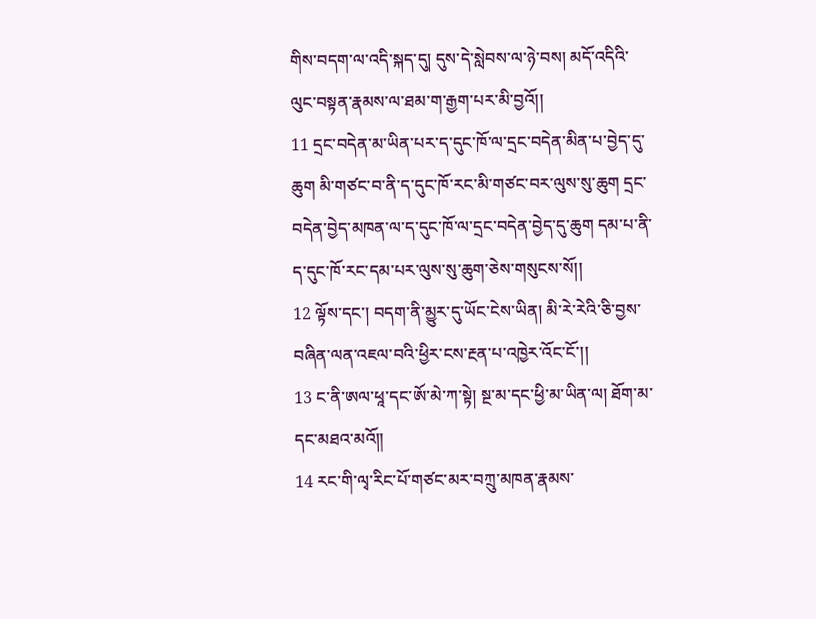གིས་བདག་ལ་འདི་སྐད་དུ། དུས་དེ་སླེབས་ལ་ཉེ་བས། མདོ་འདིའི་ལུང་བསྟན་རྣམས་ལ་ཐམ་ག་རྒྱག་པར་མི་བྱའོ།།
11 དྲང་བདེན་མ་ཡིན་པར་ད་དུང་ཁོ་ལ་དྲང་བདེན་མིན་པ་བྱེད་དུ་ཆུག མི་གཙང་བ་ནི་ད་དུང་ཁོ་རང་མི་གཙང་བར་ལུས་སུ་ཆུག དྲང་བདེན་བྱེད་མཁན་ལ་ད་དུང་ཁོ་ལ་དྲང་བདེན་བྱེད་དུ་ཆུག དམ་པ་ནི་ད་དུང་ཁོ་རང་དམ་པར་ལུས་སུ་ཆུག་ཅེས་གསུངས་སོ།།
12 ལྟོས་དང་། བདག་ནི་མྱུར་དུ་ཡོང་ངེས་ཡིན། མི་རེ་རེའི་ཅི་བྱས་བཞིན་ལན་འཇལ་བའི་ཕྱིར་ངས་རྔན་པ་འཁྱེར་འོང་ངོ་།།
13 ང་ནི་ཨལ་ཕཱ་དང་ཨོ་མེ་ཀ་སྟེ། སྔ་མ་དང་ཕྱི་མ་ཡིན་ལ། ཐོག་མ་དང་མཐའ་མའོ༎
14 རང་གི་ལྭ་རིང་པོ་གཙང་མར་བཀྲུ་མཁན་རྣམས་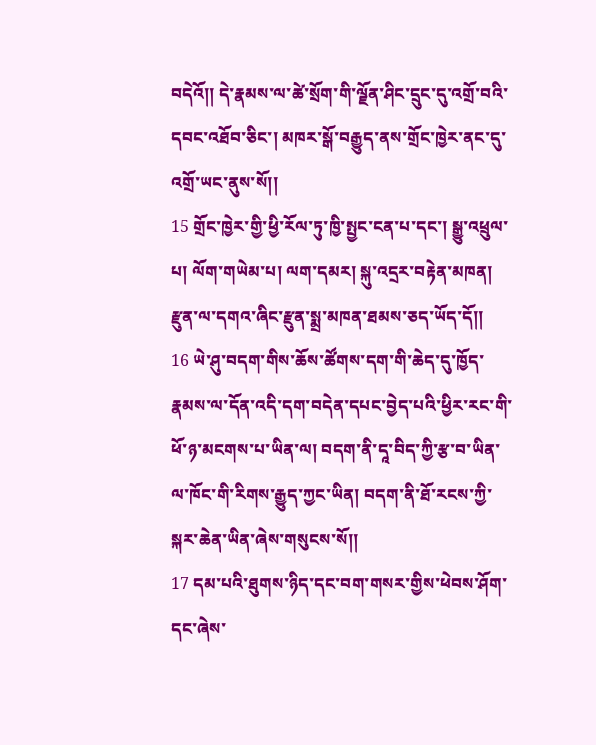བདེའོ།། དེ་རྣམས་ལ་ཚེ་སྲོག་གི་ལྗོན་ཤིང་དྲུང་དུ་འགྲོ་བའི་དབང་འཐོབ་ཅིང་། མཁར་སྒོ་བརྒྱུད་ནས་གྲོང་ཁྱེར་ནང་དུ་འགྲོ་ཡང་ནུས་སོ།།
15 གྲོང་ཁྱེར་གྱི་ཕྱི་རོལ་ཏུ་ཁྱི་སྤྱང་ངན་པ་དང་། སྒྱུ་འཕྲུལ་པ། ལོག་གཡེམ་པ། ལག་དམར། སྐུ་འདྲར་བརྟེན་མཁན། རྫུན་ལ་དགའ་ཞིང་རྫུན་སྨྲ་མཁན་ཐམས་ཅད་ཡོད་དོ།།
16 ཡེ་ཤུ་བདག་གིས་ཆོས་ཚོགས་དག་གི་ཆེད་དུ་ཁྱོད་རྣམས་ལ་དོན་འདི་དག་བདེན་དཔང་བྱེད་པའི་ཕྱིར་རང་གི་ཕོ་ཉ་མངགས་པ་ཡིན་ལ། བདག་ནི་དཱ་བིད་ཀྱི་རྩ་བ་ཡིན་ལ་ཁོང་གི་རིགས་རྒྱུད་ཀྱང་ཡིན། བདག་ནི་ཐོ་རངས་ཀྱི་སྐར་ཆེན་ཡིན་ཞེས་གསུངས་སོ།།
17 དམ་པའི་ཐུགས་ཉིད་དང་བག་གསར་གྱིས་ཕེབས་ཤོག་དང་ཞེས་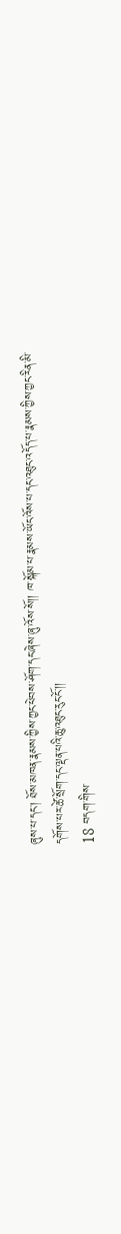ཞུས་པ་དང་། ཐོས་མཁན་རྣམས་ཀྱིས་ཀྱང་ཕེབས་ཤོག་དང་ཞེས་ཞུ་འོས་སོ།། ཁ་སྐོམ་པ་རྣམས་ཡོང་འོས་པ་དང་འཐུང་འདོད་པ་རྣམས་ཀྱིས་ཀྱང་རིན་མི་དགོས་པར་ཚེ་སྲོག་དང་ལྡན་པའི་ཆུ་འཐུང་རུང་ངོ་།།
18 བདག་གིས་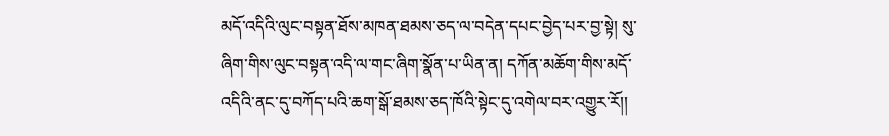མདོ་འདིའི་ལུང་བསྟན་ཐོས་མཁན་ཐམས་ཅད་ལ་བདེན་དཔང་བྱེད་པར་བྱ་སྟེ། སུ་ཞིག་གིས་ལུང་བསྟན་འདི་ལ་གང་ཞིག་སྣོན་པ་ཡིན་ན། དཀོན་མཆོག་གིས་མདོ་འདིའི་ནང་དུ་བཀོད་པའི་ཆག་སྒོ་ཐམས་ཅད་ཁོའི་སྟེང་དུ་འགེལ་བར་འགྱུར་རོ།།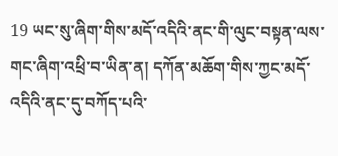19 ཡང་སུ་ཞིག་གིས་མདོ་འདིའི་ནང་གི་ལུང་བསྟན་ལས་གང་ཞིག་འཕྲི་བ་ཡིན་ན། དཀོན་མཆོག་གིས་ཀྱང་མདོ་འདིའི་ནང་དུ་བཀོད་པའི་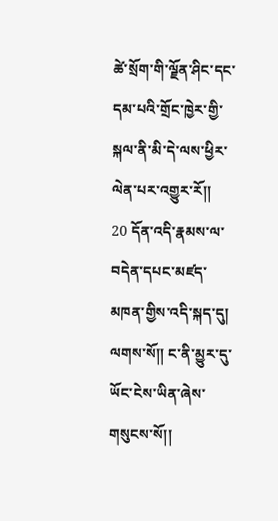ཚེ་སྲོག་གི་ལྗོན་ཤིང་དང་དམ་པའི་གྲོང་ཁྱེར་གྱི་སྐལ་ནི་མི་དེ་ལས་ཕྱིར་ལེན་པར་འགྱུར་རོ།།
20 དོན་འདི་རྣམས་ལ་བདེན་དཔང་མཛད་མཁན་གྱིས་འདི་སྐད་དུ། ལགས་སོ༎ ང་ནི་མྱུར་དུ་ཡོང་ངེས་ཡིན་ཞེས་གསུངས་སོ།།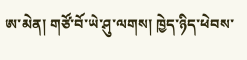ཨ་མེན། གཙོ་བོ་ཡེ་ཤུ་ལགས། ཁྱེད་ཉིད་ཕེབས་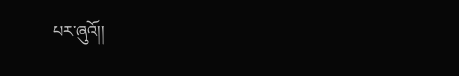པར་ཞུའོ།།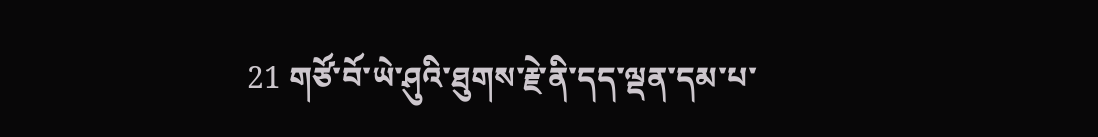21 གཙོ་བོ་ཡེ་ཤུའི་ཐུགས་རྗེ་ནི་དད་ལྡན་དམ་པ་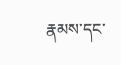རྣམས་དང་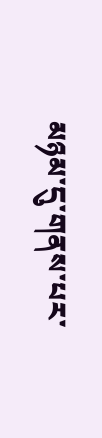མཉམ་དུ་གནས་པར་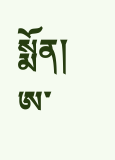སྨོན། ཨ་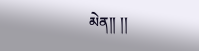མེན།། །།